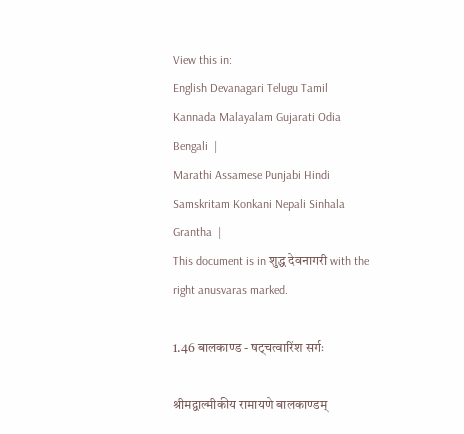View this in:
English Devanagari Telugu Tamil Kannada Malayalam Gujarati Odia Bengali  |
Marathi Assamese Punjabi Hindi Samskritam Konkani Nepali Sinhala Grantha  |
This document is in शुद्ध देवनागरी with the right anusvaras marked.

1.46 बालकाण्ड - षट्चत्वारिंश सर्गः

श्रीमद्वाल्मीकीय रामायणे बालकाण्डम्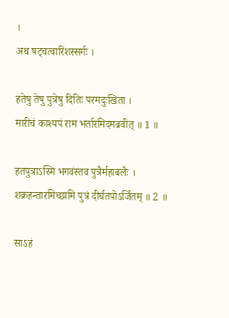।
अथ षट्चत्वारिंशस्सर्गः ।

हतेषु तेषु पुत्रेषु दितिः परमदुःखिता ।
मारीचं काश्यपं राम भर्तारमिदमब्रवीत् ॥ 1 ॥

हतपुत्राऽस्मि भगवंस्तव पुत्रैर्महाबलैः ।
शक्रहन्तारमिच्छामि पुत्रं दीर्घतपोऽर्जितम् ॥ 2 ॥

साऽहं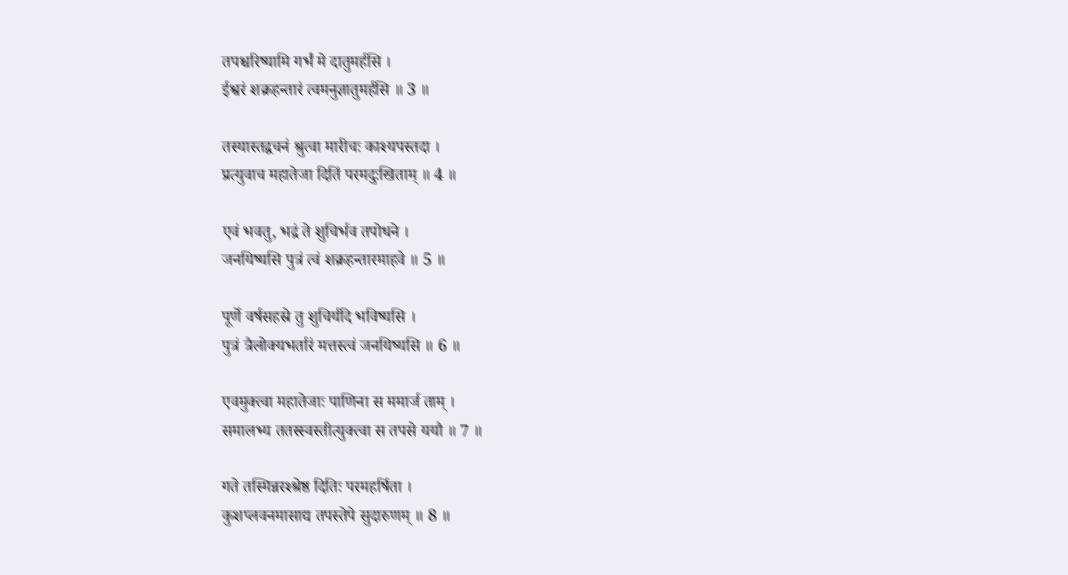तपश्चरिष्यामि गर्भं मे दातुमर्हसि ।
ईश्वरं शक्रहन्तारं त्वमनुज्ञातुमर्हसि ॥ 3 ॥

तस्यास्तद्वचनं श्रुत्वा मारीचः काश्यपस्तदा ।
प्रत्युवाच महातेजा दितिं परमदुःखिताम् ॥ 4 ॥

एवं भवतु, भद्रं ते शुचिर्भव तपोधने ।
जनयिष्यसि पुत्रं त्वं शक्रहन्तारमाहवे ॥ 5 ॥

पूर्णे वर्षसहस्रे तु शुचिर्यदि भविष्यसि ।
पुत्रं त्रैलोक्यभर्तारं मत्तस्त्वं जनयिष्यसि ॥ 6 ॥

एवमुक्त्वा महातेजाः पाणिना स ममार्ज ताम् ।
समालभ्य ततस्स्वस्तीत्युक्त्वा स तपसे ययौ ॥ 7 ॥

गते तस्मिन्नरश्श्रेष्ठ दितिः परमहर्षिता ।
कुशप्लवनमासाद्य तपस्तेपे सुदारुणम् ॥ 8 ॥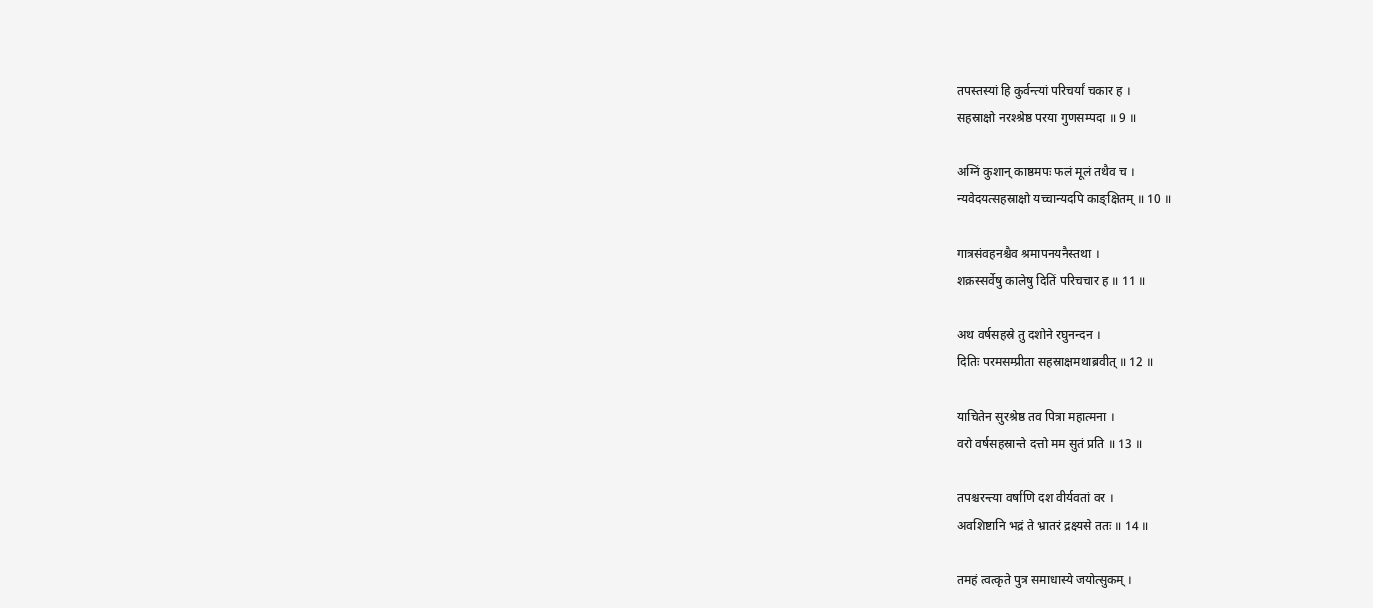तपस्तस्यां हि कुर्वन्त्यां परिचर्यां चकार ह ।
सहस्राक्षो नरश्श्रेष्ठ परया गुणसम्पदा ॥ 9 ॥

अग्निं कुशान् काष्ठमपः फलं मूलं तथैव च ।
न्यवेदयत्सहस्राक्षो यच्चान्यदपि काङ्क्षितम् ॥ 10 ॥

गात्रसंवहनश्चैव श्रमापनयनैस्तथा ।
शक्रस्सर्वेषु कालेषु दितिं परिचचार ह ॥ 11 ॥

अथ वर्षसहस्रे तु दशोने रघुनन्दन ।
दितिः परमसम्प्रीता सहस्राक्षमथाब्रवीत् ॥ 12 ॥

याचितेन सुरश्रेष्ठ तव पित्रा महात्मना ।
वरो वर्षसहस्रान्ते दत्तो मम सुतं प्रति ॥ 13 ॥

तपश्चरन्त्या वर्षाणि दश वीर्यवतां वर ।
अवशिष्टानि भद्रं ते भ्रातरं द्रक्ष्यसे ततः ॥ 14 ॥

तमहं त्वत्कृते पुत्र समाधास्ये जयोत्सुकम् ।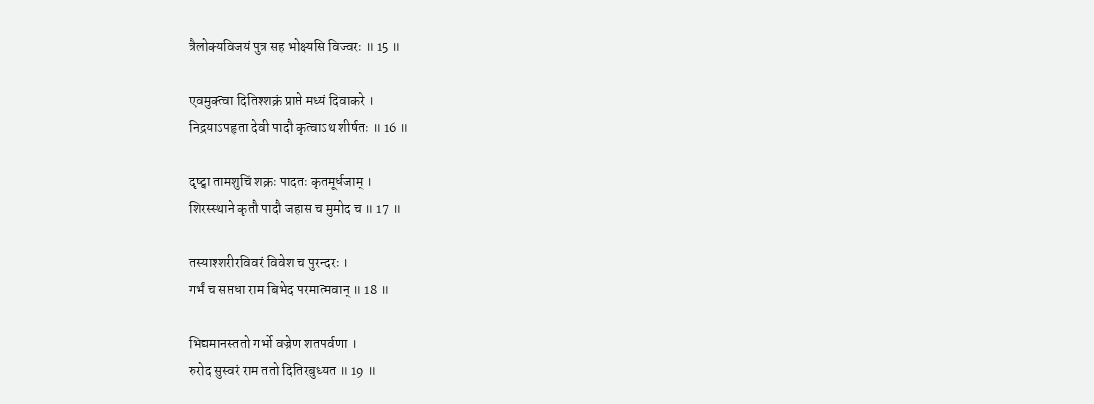त्रैलोक्यविजयं पुत्र सह भोक्ष्यसि विज्वरः ॥ 15 ॥

एवमुक्त्वा दितिश्शक्रं प्राप्ते मध्यं दिवाकरे ।
निद्रयाऽपहृता देवी पादौ कृत्वाऽथ शीर्षतः ॥ 16 ॥

दृष्ट्वा तामशुचिं शक्रः पादतः कृतमूर्धजाम् ।
शिरस्स्थाने कृतौ पादौ जहास च मुमोद च ॥ 17 ॥

तस्याश्शरीरविवरं विवेश च पुरन्दरः ।
गर्भं च सप्तधा राम बिभेद परमात्मवान् ॥ 18 ॥

भिद्यमानस्ततो गर्भो वज्रेण शतपर्वणा ।
रुरोद सुस्वरं राम ततो दितिरबुध्यत ॥ 19 ॥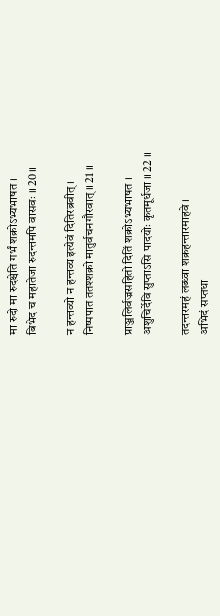मा रुदो मा रुदश्चेति गर्भं शक्रोऽभ्यभाषत ।
बिभेद च महातेजा रुदन्तमपि वासवः ॥ 20 ॥

न हन्तव्यो न हन्तव्य इत्येवं दितिरब्रवीत् ।
निष्पपात ततश्शक्रो मातुर्वचनगौरवात् ॥ 21 ॥

प्राञ्जलिर्वज्रसहितो दितिं शक्रोऽभ्यभाषत ।
अशुचिर्देवि सुप्ताऽसि पादयोः कृतमूर्धजा ॥ 22 ॥

तदन्तरमहं लब्ध्वा शक्रहन्तारमाहवे ।
अभिदं सप्तधा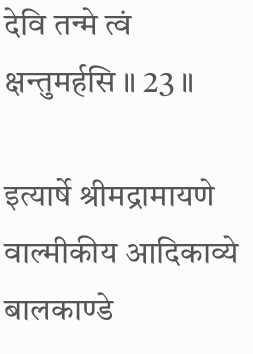देवि तन्मे त्वं क्षन्तुमर्हसि ॥ 23 ॥

इत्यार्षे श्रीमद्रामायणे वाल्मीकीय आदिकाव्ये बालकाण्डे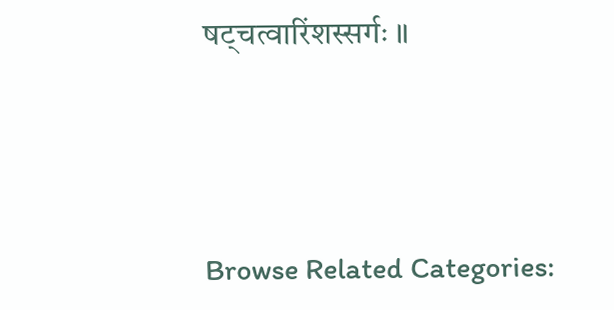षट्चत्वारिंशस्सर्गः ॥




Browse Related Categories: